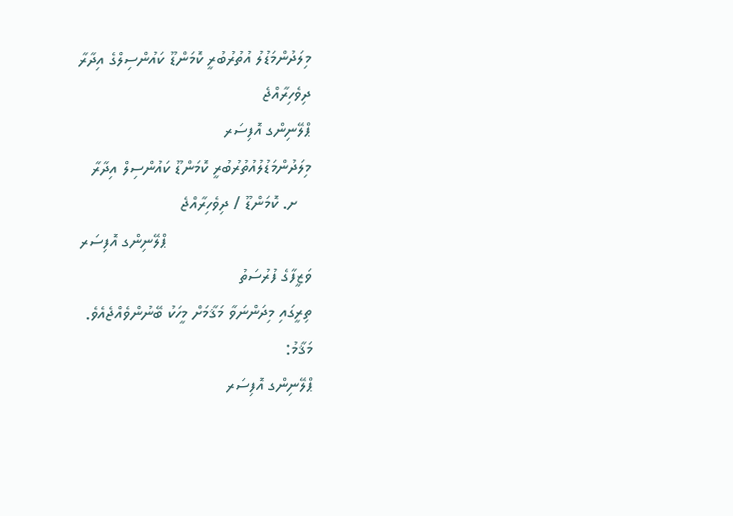މިލަދުންމަޑުލު އުތުރުބުރީ ކޮމަންޑޫ ކައުންސިލްގެ އިދާރާ
ދިވެހިރާއްޖެ
ޕްލޭނިންގ އޮފިސަރ
މިލަދުންމަޑުލުއުތުރުބުރީ ކޮމަންޑޫ ކައުންސިލް އިދާރާ
   ށ. ކޮމަންޑޫ / ދިވެހިރާއްޖެ
                               ޕްލޭނިންގ އޮފިސަރ
ވަޒީފާގެ ފުރުސަތު
ތިރީގައި މިދަންނަވާ މަޤާމަށް މީހަކު ބޭނުންވެއްޖެއެވެ.
މަޤާމު:
ޕްލޭނިންގ އޮފިސަރ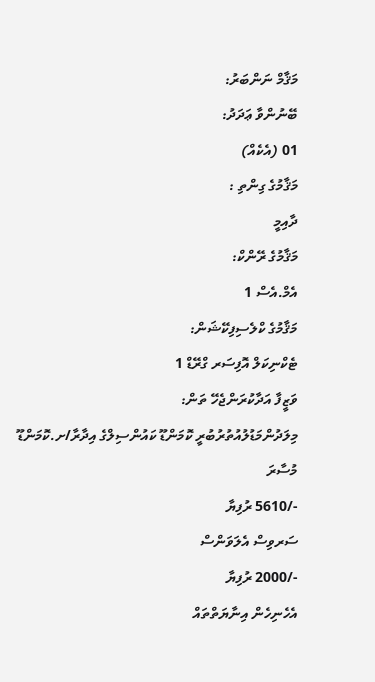މަޤާމް ނަންބަރު:
ބޭނުންވާ ޢަދަދު:
01 (އެކެއް)
މަޤާމުގެ ގިންތި :
ދާއިމީ
މަޤާމުގެ ރޭންކް:
އެމް.އެސް 1
މަޤާމުގެ ކްލެސިފިކޭޝަން:
ޓެކްނިކަލް އޮފިސަރ ގްރޭޑް 1
ވަޒީފާ އަދާކުރަންޖެހޭ ތަން:
މިލަދުންމަޑުލުއުތުރުބުރީ ކޮމަންޑޫ ކައުންސިލްގެ އިދާރާ/ށ.ކޮމަންޑޫ
މުސާރަ
-/5610 ރުފިޔާ
ސަރވިސް އެލަވަންސް
-/2000 ރުފިޔާ
އެހެނިހެން އިނާޔަތްތައް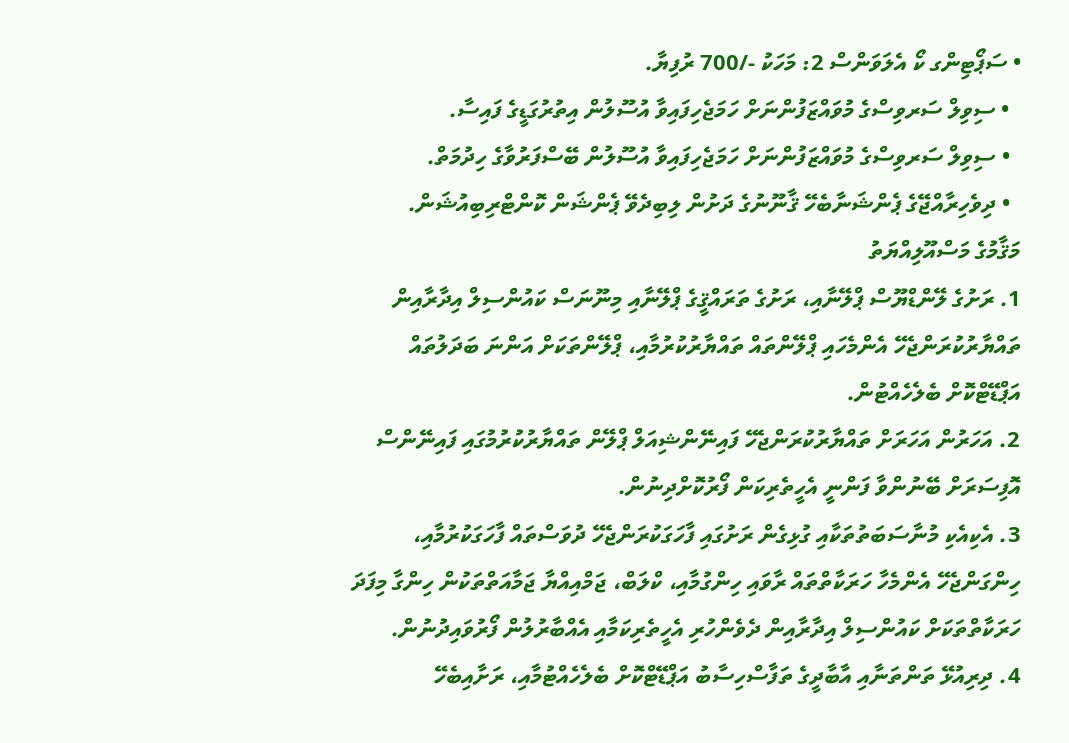• ސަޕޯޓިންގ ކޯ އެލަވަންސް 2: މަހަކު -/700 ރުފިޔާ.
  • ސިވިލް ސަރވިސްގެ މުވައްޒަފުންނަށް ހަމަޖެހިފައިވާ އުސޫލުން އިތުރުގަޑީގެ ފައިސާ.
  • ސިވިލް ސަރވިސްގެ މުވައްޒަފުންނަށް ހަމަޖެހިފައިވާ އުސޫލުން ބޭސްފަރުވާގެ ހިދުމަތް.
  • ދިވެހިރާއްޖޭގެ ޕެންޝަނާބެހޭ ޤާނޫނުގެ ދަށުން ލިބިދެވޭ ޕެންޝަން ކޮންޓްރިބިއުޝަން.
މަޤާމުގެ މަސްއޫލިއްޔަތު
1. ރަށުގެ ލޭންޑްޔޫސް ޕްލޭނާއި، ރަށުގެ ތަރައްޤީގެ ޕްލޭނާއި މިނޫނަސް ކައުންސިލް އިދާރާއިން ތައްޔާރުކުރަންޖެހޭ އެންމެހައި ޕްލޭންތައް ތައްޔާރުކުރުމާއި، ޕްލޭންތަކަށް އަންނަ ބަދަލުތައް އަޕްޑޭޓްކޮށް ބެލެހެއްޓުން.
2. އަހަރުން އަހަރަށް ތައްޔާރުކުރަންޖެހޭ ފައިނޭންޝިއަލް ޕްލޭން ތައްޔާރުކުރުމުގައި ފައިނޭންސް އޮފިސަރަށް ބޭނުންވާ ފަންނީ އެހީތެރިކަން ފޯރުކޮށްދިނުން.
3. އެކިއެކި މުނާސަބަތުތަކާއި ގުޅިގެން ރަށުގައި ފާހަގަކުރަންޖެހޭ ދުވަސްތައް ފާހަގަކުރުމާއި، ހިންގަންޖެހޭ އެންމެހާ ހަރަކާތްތައް ރާވައި ހިންގުމާއި، ކްލަބް، ޖަމްއިއްޔާ ޖަމާއަތްތަކުން ހިންގާ މިފަދަ ހަރަކާތްތަކަށް ކައުންސިލް އިދާރާއިން ދެވެންހުރި އެހީތެރިކަމާއި އެއްބާރުލުން ފޯރުވައިދުނުން.
4. ދިރިއުޅޭ ތަންތަނާއި އާބާދީގެ ތަފާސްހިސާބު އަޕްޑޭޓްކޮށް ބެލެހެއްޓުމާއި، ރަށާއިބެހޭ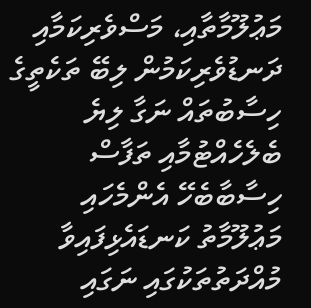މަޢުލޫމާތާއި، މަސްވެރިކަމާއި ދަނޑުވެރިކަމުން ލިބޭ ތަކެތީގެ ހިސާބުތައް ނަގާ ލިޔެ ބެލެހެއްޓުމާއި ތަފާސް ހިސާބާބެހޭ އެންމެހައި މަޢުލޫމާތު ކަނޑައެޅިފައިވާ މުއްދަތުތަކުގައި ނަގައި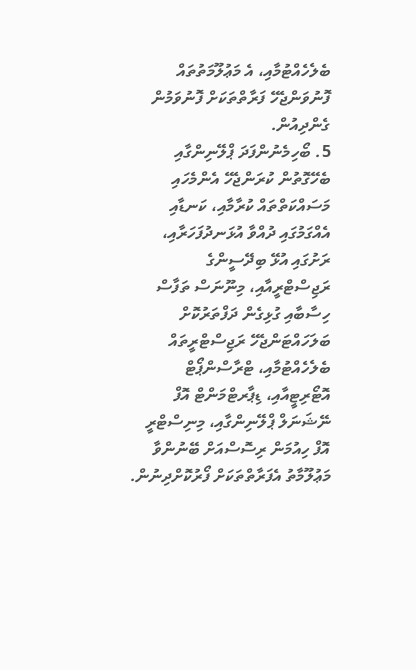ބެލެހެއްޓުމާއި، އެ މަޢުލޫމަތުތައް ފޮނުވަންޖެހޭ ފަރާތްތަކަށް ފޮނުވަމުން ގެންދިއުން.
5. ބޯހިމެނުންފަދަ ޕްލޭނިންގާއި ބެހޭގޮތުން ކުރަންޖެހޭ އެންމެހައި މަސައްކަތްތައް ކުރާމާއި، ކަނޑާއި އެއްގަމުގައި ދުއްވާ އުޅަނދުފަހަރާއި، ރަށުގައި އުޅޭ ބިދޭސީންގެ ރަޖިސްޓްރީއާއި، މިނޫނަސް ތަފާސް ހިސާބާއި ގުޅިގެން ދަފްތަރުކޮށް ބަލަހައްޓަންޖެހޭ ރަޖިސްޓްރީތައް ބެލެހެއްޓުމާއި، ޓްރާސްންޕޯޓް އޮޓޯރިޓީއާއި، ޑިޕާރޓްމަންޓް އޮފް ނޭޝަނަލް ޕްލޭނިންގާއި، މިނިސްޓްރީ އޮފް ހިއުމަން ރިސޮސްއަށް ބޭނުންވާ މަޢުލޫމާތު އެފަރާތްތަކަށް ފޯރުކޮށްދިނުން.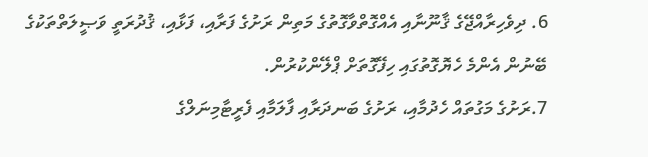6. ދިވެހިރާއްޖޭގެ ޤާނޫނާއި އެއްގޮތްވާގޮތުގެ މަތިން ރަށުގެ ފަރާއި، ފަޅާއި، ޤުދުރަތީ ވަޞީލަތްތަކުގެ ބޭނުން އެންމެ ހެޔޮގޮތުގައި ހިފޭގޮތަށް ޕްލޭންކުރުން.
7.ރަށުގެ މަގުތައް ހެދުމާއި، ރަށުގެ ބަނދަރާއި ފާލަމާއި ފެރީޓާމިނަލްގެ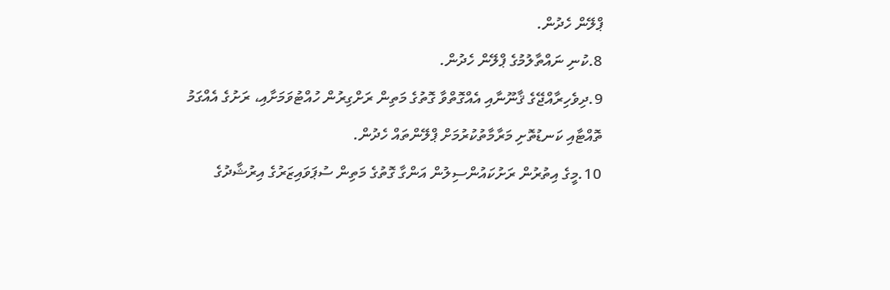ޕްލޭން ހެދުން.
8.ކުނި ނައްތާލުމުގެ ޕްލޭން ހެދުން.
9.ދިވެހިރާއްޖޭގެ ޤާނޫނާއި އެއްގޮތްވާ ގޮތުގެ މަތިން ރަށްގިރުން ހުއްޓުވަމަށާއި، ރަށުގެ އެއްގަމު ތޮއްޓާއި ކަނޑުތޮށި މަރާމާތުކުރުމަށް ޕްލޭންތައް ހެދުން.
10.މީގެ އިތުރުން ރަށުކައުންސިލުން އަންގާ ގޮތުގެ މަތިން ސުޕަވައިޒަރުގެ އިރުޝާދުގެ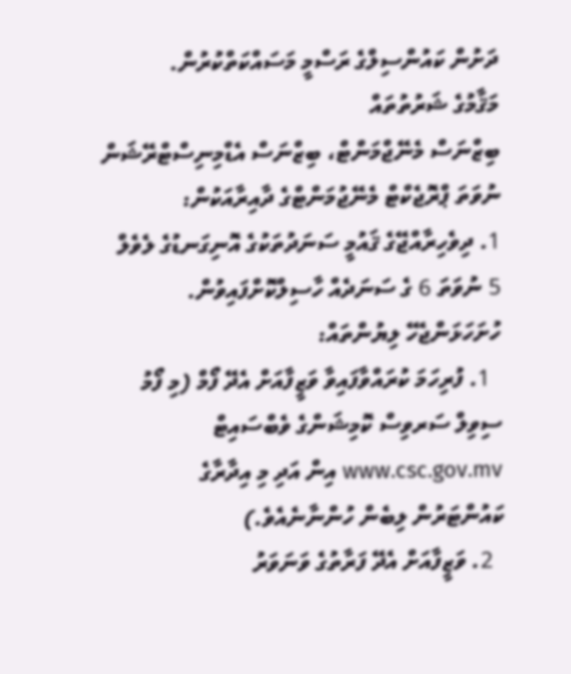ދަށުން ކައުންސިލްގެ ރަސްމީ މަސައްކަތްކުރުން.
މަޤާމުގެ ޝަރުތުތައް
ބިޒްނަސް މެނޭޖްމަންޓް، ބިޒްނަސް އެޑްމިނިސްޓްރޭޝަން ނުވަތަ ޕްރޮޖެކްޓް މެނޭޖުމަންޓްގެ ދާއިރާއަކުން:
1. ދިވެހިރާއްޖޭގެ ޤައުމީ ސަނަދުތަކުގެ އޮނިގަނޑުގެ ލެވެލް 5 ނުވަތަ 6 ގެ ސަނަދެއް ހާސިލްކޮށްފައިވުން.
ހުށަހަޅަންޖެހޭ ލިޔުންތައް:
  1. ފުރިހަމަ ކުރައްވާފައިވާ ވަޒީފާއަށް އެދޭ ފޯމް (މި ފޯމު ސިވިލް ސަރވިސް ކޮމިޝަންގެ ވެބްސައިޓް www.csc.gov.mv އިން އަދި މި އިދާރާގެ ކައުންޓަރުން ލިބެން ހުންނާނެއެވެ.)
  2. ވަޒީފާއަށް އެދޭ ފަރާތުގެ ވަނަވަރު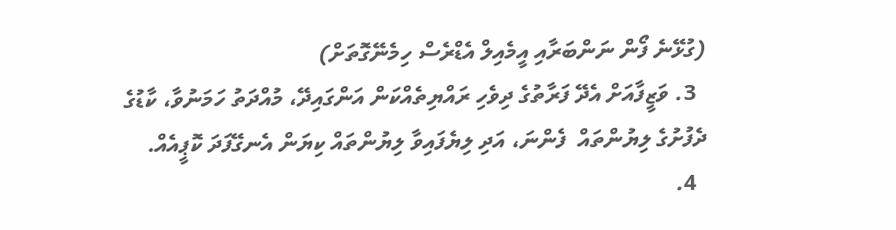(ގުޅޭނެ ފޯން ނަންބަރާއި އީމެއިލް އެޑްރެސް ހިމެނޭގޮތަށް)
  3. ވަޒީފާއަށް އެދޭ ފަރާތުގެ ދިވެހި ރައްޔިތެއްކަން އަންގައިދޭ، މުއްދަތު ހަމަނުވާ، ކާޑުގެ ދެފުށުގެ ލިޔުންތައް  ފެންނަ، އަދި ލިޔެފައިވާ ލިޔުންތައް ކިޔަން އެނގޭފަދަ ކޮޕީއެއް.
  4.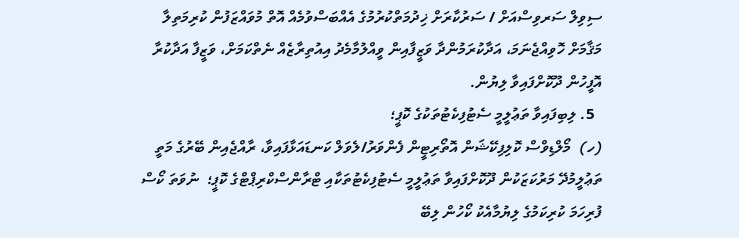ސިވިލް ސަރވިސްއަށް / ސަރުކާރަށް ޚިދުމަތްކުރުމުގެ އެއްބަސްވުމެއް އޮތް މުވައްޒަފުން ކުރިމަތިލާ މަޤާމަށް ހޮވިއްޖެނަމަ، އަދާކުރަމުންދާ ވަޒީފާއިން ވީއްލުމާމެދު އިއުތިރާޒެއް ނެތްކަމަށް، ވަޒީފާ އަދާކުރާ އޮފީހުން ދޫކޮށްފައިވާ ލިޔުން.
  5. ލިބިފައިވާ ތަޢުލީމީ ސެޓުފިކެޓުތަކުގެ ކޮޕީ؛
(ހ)  މޯލްޑިވްސް ކޮލިފިކޭޝަން އޮތޯރިޓީން ފެންވަރު/ލެވަލް ކަނޑައަޅާފައިވާ، ރާއްޖެއިން ބޭރުގެ މަތީ ތަޢުލީމުދޭ މަރުކަޒަކުން ދޫކޮށްފައިވާ ތަޢުލީމީ ސެޓުފިކެޓުތަކާއި ޓްރާންސްކްރިޕްޓްގެ ކޮޕީ؛  ނުވަތަ ކޯސް ފުރިހަމަ ކުރިކަމުގެ ލިޔުމާއެކު ކޯހުން ލިބޭ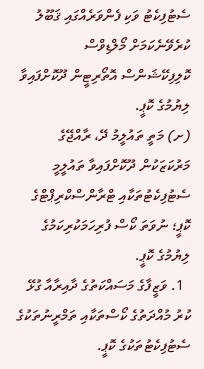ސެޓުފިކެޓު ވަކި ފެންވަރެއްގައި ޤަބޫލު ކުރެވޭނެކަމަށް މޯލްޑިވްސް ކޮލިފިކޭޝަންސް އޮތޯރިޓީން ދޫކޮށްފައިވާ ލިޔުމުގެ ކޮޕީ.
(ށ) މަތީ ތައުލީމު ދޭ، ރާއްޖޭގެ މަރުކަޒަކުން ދޫކޮށްފައިވާ ތައުލީމީ ސެޓުފިކެޓުތަކާއި ޓްރާންސްކްރިޕްޓްގެ ކޮޕީ؛ ނުވަތަ ކޯސް ފުރިހަމަކުރިކަމުގެ ލިޔުމުގެ ކޮޕީ.
  1. ވަޒީފާގެ މަސައްކަތުގެ ދާއިރާއާ ގުޅޭ ކުރު މުއްދަތުގެ ކޯސްތަކާއި ތަމްރީނުތަކުގެ ސެޓުފިކެޓުތަކުގެ ކޮޕީ.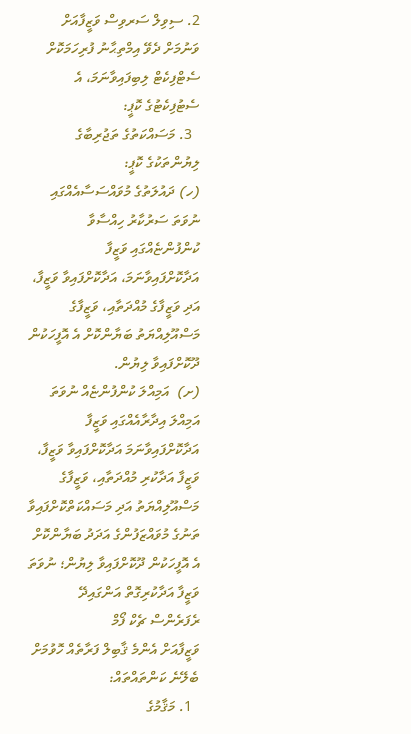2. ސިވިލް ސަރވިސް ވަޒީފާއަށް ވަނުމަށް ދެވޭ އިމްތިޙާނު ފުރިހަމަކޮށް ސެޓްފިކެޓް ލިބިފައިވާނަމަ، އެ ސެޓުފިކެޓުގެ ކޮޕީ:
  3. މަސައްކަތުގެ ތަޖުރިބާގެ ލިޔުންތަކުގެ ކޮޕީ:
(ހ) ދައުލަތުގެ މުވައްސަސާއެއްގައި ނުވަތަ ސަރުކާރު ހިއްސާވާ ކުންފުންޏެއްގައި ވަޒީފާ އަދާކޮށްފައިވާނަމަ، އަދާކޮށްފައިވާ ވަޒީފާ، އަދި ވަޒީފާގެ މުއްދަތާއި، ވަޒީފާގެ މަސްއޫލިއްޔަތު ބަޔާންކޮށް އެ އޮފީހަކުން ދޫކޮށްފައިވާ ލިޔުން.
(ށ)  އަމިއްލަ ކުންފުންޏެއް ނުވަތަ އަމިއްލަ އިދާރާއެއްގައި ވަޒީފާ އަދާކޮށްފައިވާނަމަ އަދާކޮށްފައިވާ ވަޒީފާ، ވަޒީފާ އަދާކުރި މުއްދަތާއި، ވަޒީފާގެ މަސްއޫލިއްޔަތު އަދި މަސައްކަތްކޮށްފައިވާ ތަނުގެ މުވައްޒަފުންގެ އަދަދު ބަޔާންކޮށް އެ އޮފީހަކުން ދޫކޮށްފައިވާ ލިޔުން؛ ނުވަތަ ވަޒީފާ އަދާކުރިގޮތް އަންގައިދޭ ރެފަރެންސް ޗެކް ފޯމް
ވަޒީފާއަށް އެންމެ ޤާބިލް ފަރާތެއް ހޮވުމަށް ބެލޭނެ ކަންތައްތައް:
  1. މަޤާމުގެ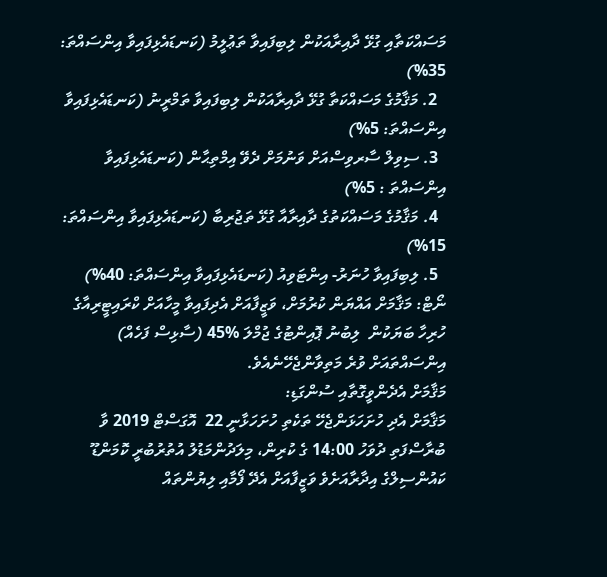މަސައްކަތާއި ގުޅޭ ދާއިރާއަކުން ލިބިފައިވާ ތަޢުލީމު (ކަނޑައެޅިފައިވާ އިންސައްތަ: 35%)
  2. މަޤާމުގެ މަސައްކަތާ ގުޅޭ ދާއިރާއަކުން ލިބިފައިވާ ތަމްރީނު (ކަނޑައެޅިފައިވާ އިންސައްތަ: 5%)
  3. ސިވިލް ސާރވިސްއަށް ވަނުމަށް ދެވޭ އިމްތިޙާން (ކަނޑައެޅިފައިވާ އިންސައްތަ : 5%)
  4. މަޤާމުގެ މަސައްކަތުގެ ދާއިރާއާ ގުޅޭ ތަޖުރިބާ (ކަނޑައެޅިފައިވާ އިންސައްތަ: 15%)
  5. ލިބިފައިވާ ހުނަރު- އިންޓަވިއު (ކަނޑައެޅިފައިވާ އިންސައްތަ: 40%)
ނޯޓް: މަޤާމަށް އައްޔަން ކުރުމަށް، ވަޒީފާއަށް އެދިފައިވާ މީހާއަށް ކްރައިޓީރިއާގެ ހުރިހާ ބަޔަކުން  ލިބުނު ޕޮއިންޓުގެ ޖުމްލަ %45 (ސާޅިސް ފަހެއް) އިންސައްތައަށް ވުރެ މަތިވާންޖެހޭނެއެވެ.
މަޤާމަށް އެދެންވީގޮތާއި ސުންގަޑި:
މަޤާމަށް އެދި ހުށަހަޅަންޖެހޭ ތަކެތި ހުށަހަޅާނީ 22  އޮގަސްޓް 2019 ވާ ބުރާސްފަތި ދުވަހު 14:00 ގެ ކުރިން، މިލަދުންމަޑުލު އުތުރުބުރީ ކޮމަންޑޫ ކައުންސިލްގެ އިދާރާއަށެވެ ވަޒީފާއަށް އެދޭ ފޯމާއި ލިޔުންތައް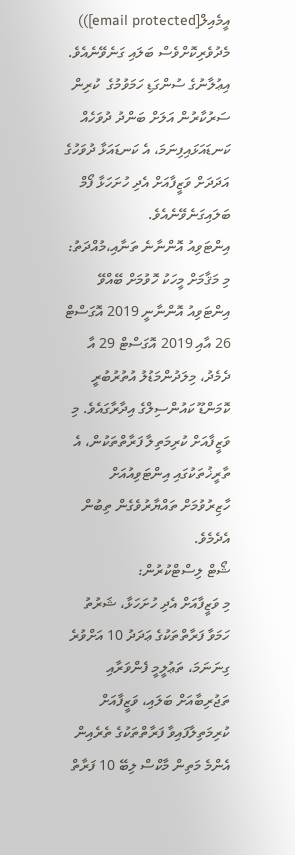އީމެއިލް[email protected])) މެދުވެރިކޮށްވެސް ބަލައި ގަނެވޭނެއެވެ. އިޢުލާނުގެ ސުންގަޑި ހަމަވުމުގެ  ކުރިން ސަރުކާރުން އަލަށް ބަންދު ދުވަހެއް ކަނޑައަޅައިފިނަމަ، އެ ކަނޑައަޅާ ދުވަހުގެ އަދަދަށް ވަޒީފާއަށް އެދި ހުށަހަޅާ ފޯމް ބަލައިގަނެވޭނެއެވެ.
އިންޓަވިއު އޮންނާނެ ތަނާއި،މުއްދަތު:
މި މަޤާމަށް މީހަކު ހޮވުމަށް ބޭއްވޭ އިންޓަވިއު އޮންނާނީ 2019 އޮގަސްޓް 26 އާއި 2019 އޮގަސްޓް 29 އާ ދެމެދު، މިލަދުންމަޑުލު އުތުރުބުރީ ކޮމަންޑޫ ކައުންސިލްގެ އިދާރާގައެވެ. މި ވަޒީފާއަށް ކުރިމަތިލާ ފަރާތްތަކުން، އެ ތާރީޚުތަކުގައި އިންޓަވިއުއަށް ހާޒިރުވުމަށް ތައްޔާރުވެގެން ތިބުން އެދެމެވެ.
ޝޯޓް ލިސްޓްކުރުން:
މި ވަޒީފާއަށް އެދި ހުށަހަޅާ، ޝަރުތު ހަމަވާ ފަރާތްތަކުގެ ޢަދަދު 10 އަށްވުރެ ގިނަނަމަ، ތަޢުލީމީ ފެންވަރާއި ތަޖުރިބާއަށް ބަލައި، ވަޒީފާއަށް ކުރިމަތިލާފައިވާ ފަރާތްތަކުގެ ތެރެއިން އެންމެ މަތިން މާކްސް ލިބޭ 10 ފަރާތް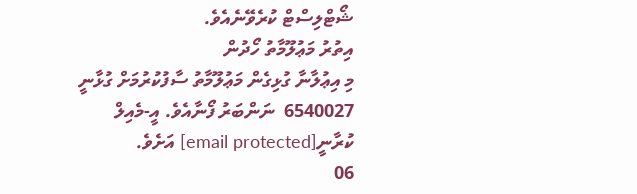ޝޯޓްލިސްޓް ކުރެވޭނެއެވެ.
އިތުރު މަޢުލޫމާތު ހޯދުން
މި އިޢުލާނާ ގުޅިގެން މަޢުލޫމާތު ސާފުކުރުމަށް ގުޅާނީ 6540027  ނަންބަރު ފޯނާއެވެ. އީ-މެއިލް ކުރާނީ[email protected] އަށެވެ.
06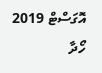އޮގަސްޓް 2019
ހޯދާ